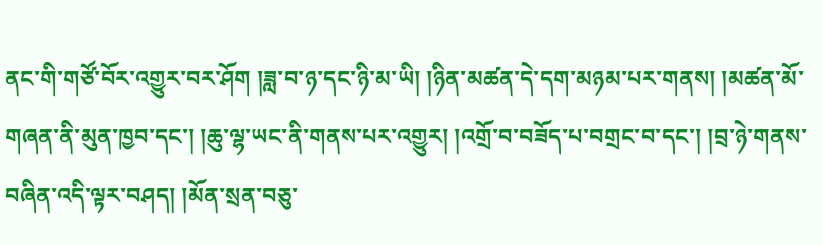ནང་གི་གཙོ་བོར་འགྱུར་བར་ཤོག །ཟླ་བ་ཉ་དང་ཉི་མ་ཡི། །ཉིན་མཚན་དེ་དག་མཉམ་པར་གནས། །མཚན་མོ་གཞན་ནི་མུན་ཁྱབ་དང་། །ཆུ་ལྷ་ཡང་ནི་གནས་པར་འགྱུར། །འགྲོ་བ་བཟོད་པ་བགྲང་བ་དང་། །བྲ་ཉེ་གནས་བཞིན་འདི་ལྟར་བཤད། །མོན་སྲན་བཅུ་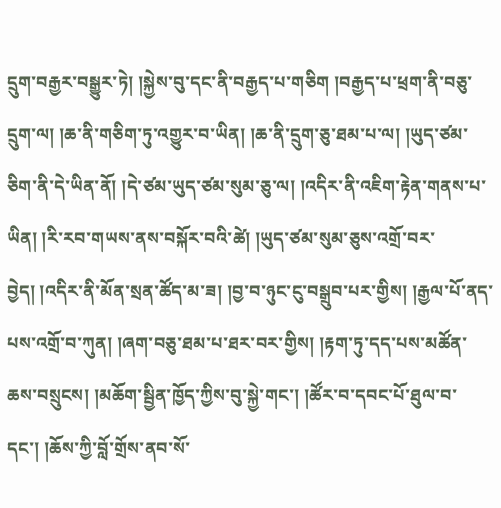དྲུག་བརྒྱར་བསྒྱུར་ཏེ། །སྐྱེས་བུ་དང་ནི་བརྒྱད་པ་གཅིག །བརྒྱད་པ་ཕྲག་ནི་བཅུ་དྲུག་ལ། །ཆ་ནི་གཅིག་ཏུ་འགྱུར་བ་ཡིན། །ཆ་ནི་དྲུག་ཅུ་ཐམ་པ་ལ། །ཡུད་ཙམ་ཅིག་ནི་དེ་ཡིན་ནོ། །དེ་ཙམ་ཡུད་ཙམ་སུམ་ཅུ་ལ། །འདིར་ནི་འཇིག་རྟེན་གནས་པ་ཡིན། །རི་རབ་གཡས་ནས་བསྐོར་བའི་ཚེ། །ཡུད་ཙམ་སུམ་ཅུས་འགྲོ་བར་བྱེད། །འདིར་ནི་མོན་སྲན་ཚོད་མ་ཟ། །བྱ་བ་ཉུང་ངུ་བསྒྲུབ་པར་གྱིས། །རྒྱལ་པོ་ནད་པས་འགྲོ་བ་ཀུན། །ཞག་བཅུ་ཐམ་པ་ཐར་བར་གྱིས། །རྟག་ཏུ་དད་པས་མཚོན་ཆས་བསྲུངས། །མཆོག་སྦྱིན་ཁྱོད་ཀྱིས་བུ་སྐྱེ་གང་། །ཚོར་བ་དབང་པོ་ཐུལ་བ་དང་། །ཆོས་ཀྱི་བློ་གྲོས་ནབ་སོ་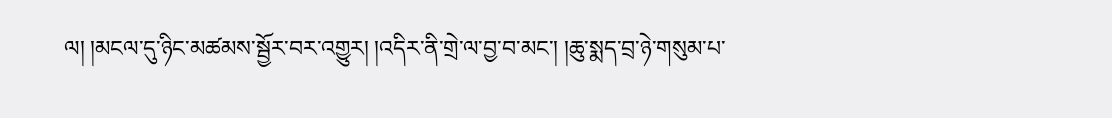ལ། །མངལ་དུ་ཉིང་མཚམས་སྦྱོར་བར་འགྱུར། །འདིར་ནི་གྲེ་ལ་བྱ་བ་མང་། །ཆུ་སྨད་བྲ་ཉེ་གསུམ་པ་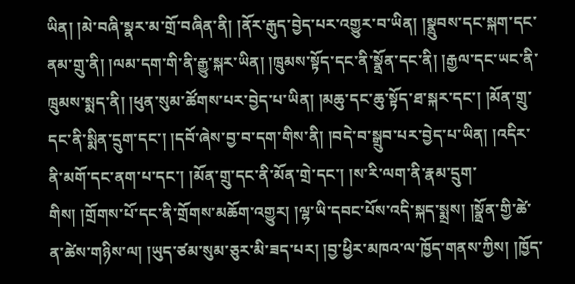ཡིན། །མེ་བཞི་སྣར་མ་གྲོ་བཞིན་ནི། །ནོར་རྒུད་བྱེད་པར་འགྱུར་བ་ཡིན། །སྣྲུབས་དང་སྐག་དང་ནམ་གྲུ་ནི། །ལམ་དག་གི་ནི་རྒྱུ་སྐར་ཡིན། །ཁྲུམས་སྟོད་དང་ནི་སྣྲོན་དང་ནི། །རྒྱལ་དང་ཡང་ནི་ཁྲུམས་སྨད་ནི། །ཕུན་སུམ་ཚོགས་པར་བྱེད་པ་ཡིན། །མཆུ་དང་ཆུ་སྟོད་ཐ་སྐར་དང་། །མོན་གྲུ་དང་ནི་སྨིན་དྲུག་དང་། །དབོ་ཞེས་བྱ་བ་དག་གིས་ནི། །བདེ་བ་སྒྲུབ་པར་བྱེད་པ་ཡིན། །འདིར་ནི་མགོ་དང་ནག་པ་དང་། །མོན་གྲུ་དང་ནི་མོན་གྲེ་དང་། །ས་རི་ལག་ནི་རྣམ་དྲུག་གིས། །གྲོགས་པོ་དང་ནི་གྲོགས་མཆོག་འགྱུར། །ལྷ་ཡི་དབང་པོས་འདི་སྐད་སྨྲས། །སྣྲོན་གྱི་ཚེ་ན་ཚེས་གཉིས་ལ། །ཡུད་ཙམ་སུམ་ཅུར་མི་ཟད་པར། །བྱ་ཕྱིར་མཁའ་ལ་ཁྱོད་གནས་ཀྱིས། །ཁྱོད་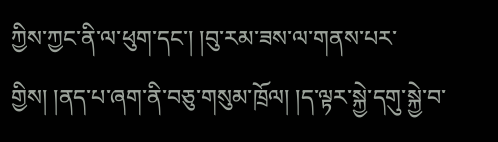ཀྱིས་ཀྱང་ནི་ལ་ཕུག་དང་། །བུ་རམ་ཟས་ལ་གནས་པར་གྱིས། །ནད་པ་ཞག་ནི་བཅུ་གསུམ་ཁྲོལ། །ད་ལྟར་སྐྱེ་དགུ་སྐྱེ་བ་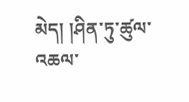མེད། །ཤིན་ཏུ་ཚུལ་འཆལ་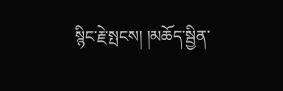སྙིང་རྗེ་སྤངས། །མཆོད་སྦྱིན་